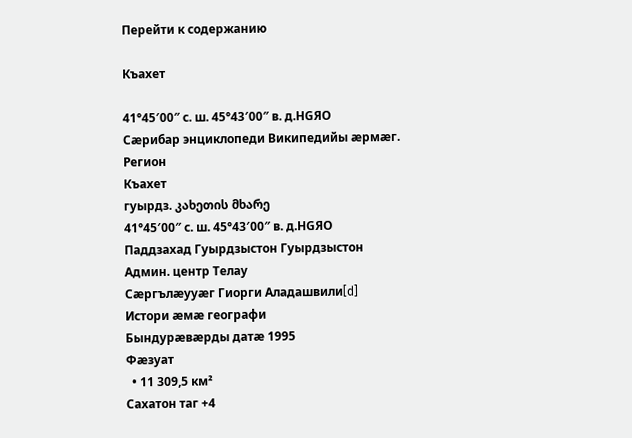Перейти к содержанию

Къахет

41°45′00″ с. ш. 45°43′00″ в. д.HGЯO
Сæрибар энциклопеди Википедийы æрмæг.
Регион
Къахет
гуырдз. კახეთის მხარე
41°45′00″ с. ш. 45°43′00″ в. д.HGЯO
Паддзахад Гуырдзыстон Гуырдзыстон
Админ. центр Телау
Сæргълæууæг Гиорги Аладашвили[d]
Истори æмæ географи
Бындурæвæрды датæ 1995
Фæзуат
  • 11 309,5 км²
Сахатон таг +4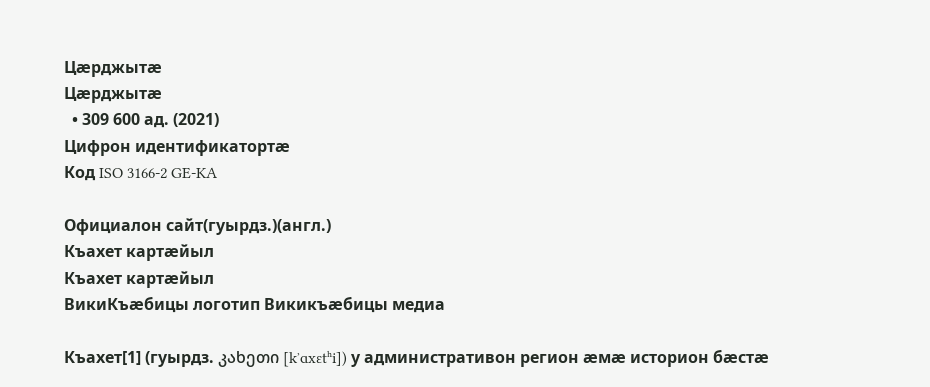Цæрджытæ
Цæрджытæ
  • 309 600 ад. (2021)
Цифрон идентификатортæ
Код ISO 3166-2 GE-KA

Официалон сайт(гуырдз.)(англ.)
Къахет картæйыл
Къахет картæйыл
ВикиКъæбицы логотип Викикъæбицы медиа

Къахет[1] (гуырдз. კახეთი [kʼɑxɛtʰi]) у административон регион æмæ историон бæстæ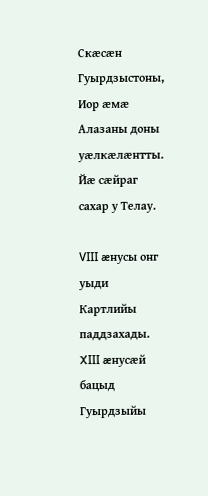Скæсæн Гуырдзыстоны, Иор æмæ Алазаны доны уæлкæлæнтты. Йæ сæйраг сахар у Телау.

VIII æнусы онг уыди Картлийы паддзахады. XIII æнусæй бацыд Гуырдзыйы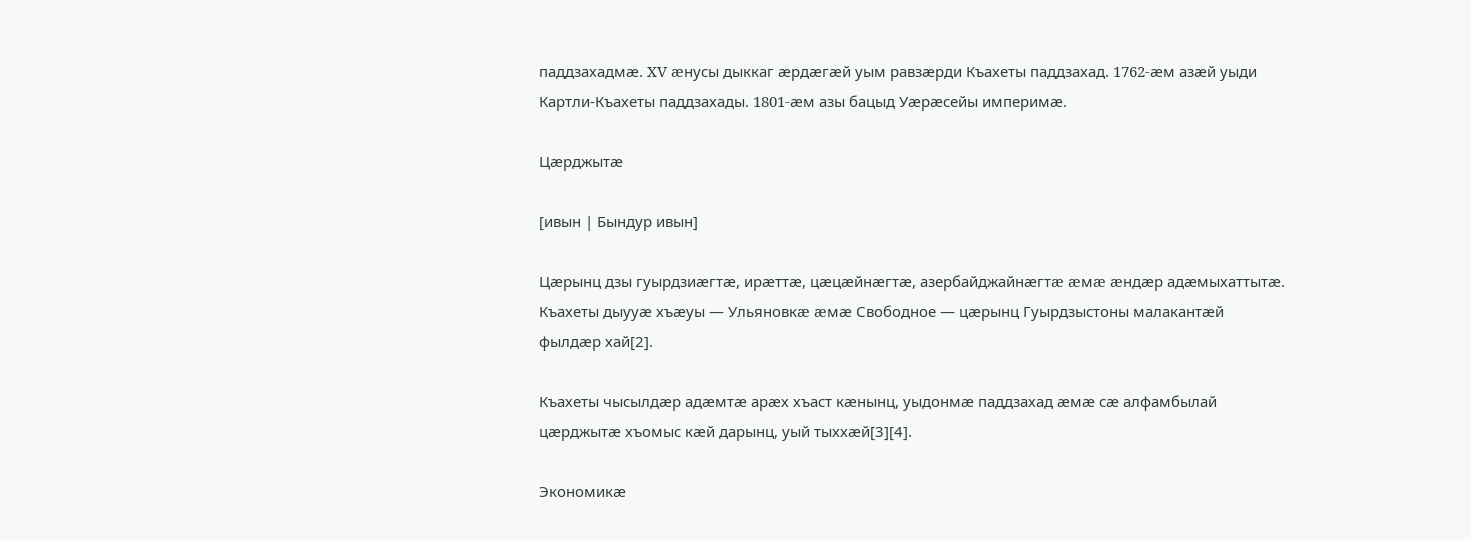паддзахадмæ. XV æнусы дыккаг æрдæгæй уым равзæрди Къахеты паддзахад. 1762-æм азæй уыди Картли-Къахеты паддзахады. 1801-æм азы бацыд Уæрæсейы империмæ.

Цæрджытæ

[ивын | Бындур ивын]

Цæрынц дзы гуырдзиæгтæ, ирæттæ, цæцæйнæгтæ, азербайджайнæгтæ æмæ æндæр адæмыхаттытæ. Къахеты дыууæ хъæуы — Ульяновкæ æмæ Свободное — цæрынц Гуырдзыстоны малакантæй фылдæр хай[2].

Къахеты чысылдæр адæмтæ арæх хъаст кæнынц, уыдонмæ паддзахад æмæ сæ алфамбылай цæрджытæ хъомыс кæй дарынц, уый тыххæй[3][4].

Экономикæ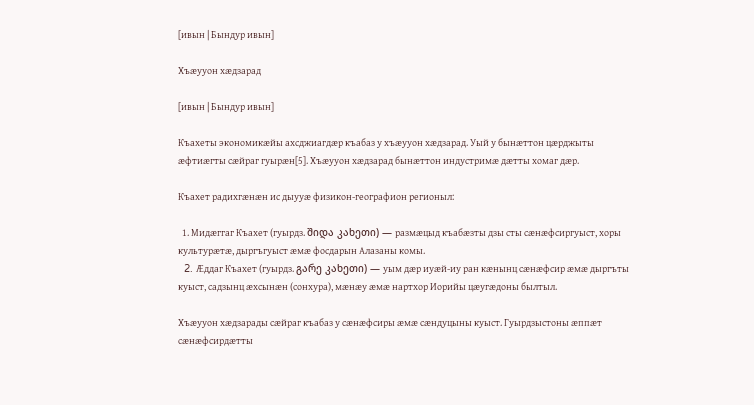[ивын | Бындур ивын]

Хъæууон хæдзарад

[ивын | Бындур ивын]

Къахеты экономикæйы ахсджиагдæр къабаз у хъæууон хæдзарад. Уый у бынæттон цæрджыты æфтиæгты сæйраг гуырæн[5]. Хъæууон хæдзарад бынæттон индустримæ дæтты хомаг дæр.

Къахет радихгæнæн ис дыууæ физикон-географион регионыл:

  1. Мидæггаг Къахет (гуырдз. შიდა კახეთი) — размæцыд къабæзты дзы сты сæнæфсиргуыст, хоры культурæтæ, дыргъгуыст æмæ фосдарын Алазаны комы.
  2. Æддаг Къахет (гуырдз. გარე კახეთი) — уым дæр иуæй-иу ран кæнынц сæнæфсир æмæ дыргъты куыст, садзынц æхсынæн (сонхура), мæнæу æмæ нартхор Иорийы цæугæдоны былтыл.

Хъæууон хæдзарады сæйраг къабаз у сæнæфсиры æмæ сæндуцыны куыст. Гуырдзыстоны æппæт сæнæфсирдæтты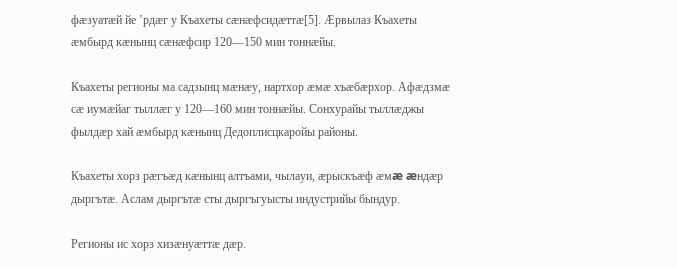фæзуатæй йе ’рдæг у Къахеты сæнæфсидæттæ[5]. Æрвылаз Къахеты æмбырд кæнынц сæнæфсир 120—150 мин тоннæйы.

Къахеты регионы ма садзынц мæнæу, нартхор æмæ хъæбæрхор. Афæдзмæ сæ иумæйаг тыллæг у 120—160 мин тоннæйы. Сонхурайы тыллæджы фылдæр хай æмбырд кæнынц Дедоплисцкаройы районы.

Къахеты хорз рæгъæд кæнынц алтъами, чылауи, æрыскъæф æмæ æндæр дыргътæ. Аслам дыргътæ сты дыргъгуысты индустрийы бындур.

Регионы ис хорз хизæнуæттæ дæр.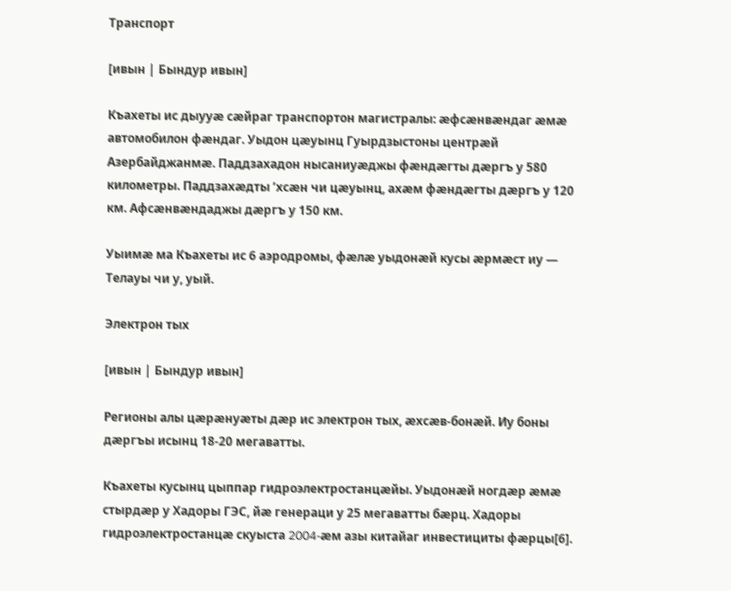Транспорт

[ивын | Бындур ивын]

Къахеты ис дыууæ сæйраг транспортон магистралы: æфсæнвæндаг æмæ автомобилон фæндаг. Уыдон цæуынц Гуырдзыстоны центрæй Азербайджанмæ. Паддзахадон нысаниуæджы фæндæгты дæргъ у 580 километры. Паддзахæдты ’хсæн чи цæуынц, ахæм фæндæгты дæргъ у 120 км. Афсæнвæндаджы дæргъ у 150 км.

Уыимæ ма Къахеты ис 6 аэродромы, фæлæ уыдонæй кусы æрмæст иу — Телауы чи у, уый.

Электрон тых

[ивын | Бындур ивын]

Регионы алы цæрæнуæты дæр ис электрон тых, æхсæв-бонæй. Иу боны дæргъы исынц 18-20 мегаватты.

Къахеты кусынц цыппар гидроэлектростанцæйы. Уыдонæй ногдæр æмæ стырдæр у Хадоры ГЭС, йæ генераци у 25 мегаватты бæрц. Хадоры гидроэлектростанцæ скуыста 2004-æм азы китайаг инвестициты фæрцы[6].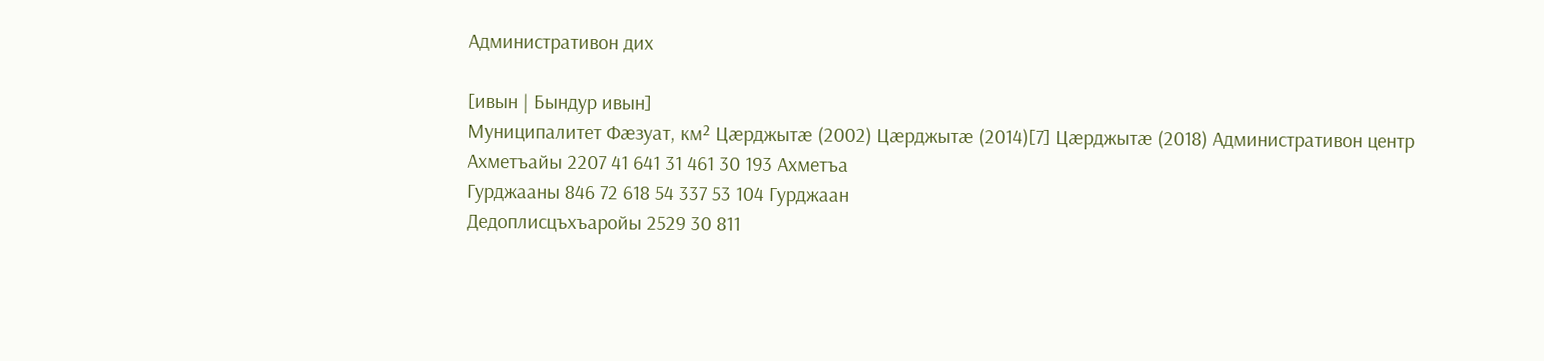Административон дих

[ивын | Бындур ивын]
Муниципалитет Фæзуат, км² Цæрджытæ (2002) Цæрджытæ (2014)[7] Цæрджытæ (2018) Административон центр
Ахметъайы 2207 41 641 31 461 30 193 Ахметъа
Гурджааны 846 72 618 54 337 53 104 Гурджаан
Дедоплисцъхъаройы 2529 30 811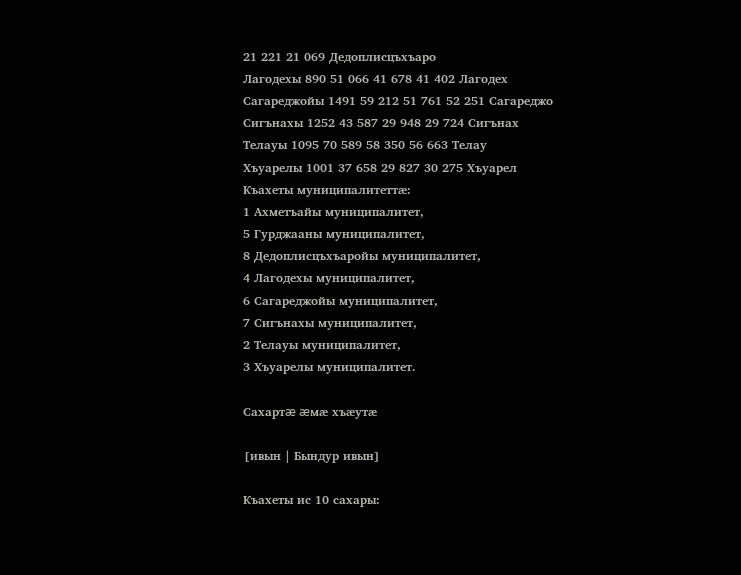21 221 21 069 Дедоплисцъхъаро
Лагодехы 890 51 066 41 678 41 402 Лагодех
Сагареджойы 1491 59 212 51 761 52 251 Сагареджо
Сигънахы 1252 43 587 29 948 29 724 Сигънах
Телауы 1095 70 589 58 350 56 663 Телау
Хъуарелы 1001 37 658 29 827 30 275 Хъуарел
Къахеты муниципалитеттæ:
1 Ахметъайы муниципалитет,
5 Гурджааны муниципалитет,
8 Дедоплисцъхъаройы муниципалитет,
4 Лагодехы муниципалитет,
6 Сагареджойы муниципалитет,
7 Сигънахы муниципалитет,
2 Телауы муниципалитет,
3 Хъуарелы муниципалитет.

Сахартæ æмæ хъæутæ

[ивын | Бындур ивын]

Къахеты ис 10 сахары: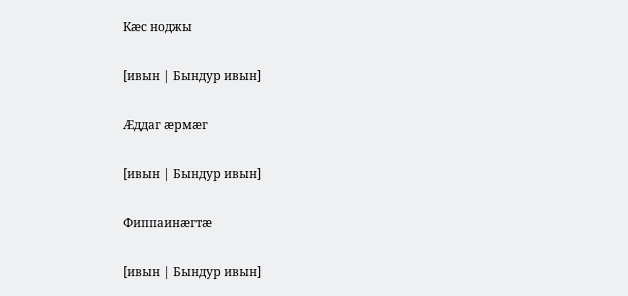Кæс ноджы

[ивын | Бындур ивын]

Æддаг æрмæг

[ивын | Бындур ивын]

Фиппаинæгтæ

[ивын | Бындур ивын]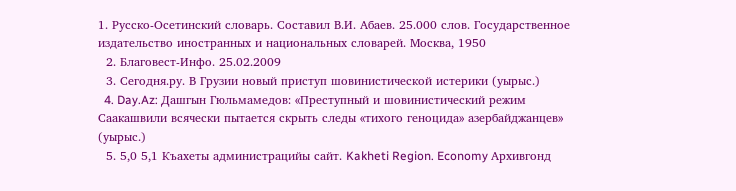1. Русско-Осетинский словарь. Составил В.И. Абаев. 25.000 слов. Государственное издательство иностранных и национальных словарей. Москва, 1950
  2. Благовест-Инфо. 25.02.2009
  3. Сегодня.ру. В Грузии новый приступ шовинистической истерики (уырыс.)
  4. Day.Az: Дашгын Гюльмамедов: «Преступный и шовинистический режим Саакашвили всячески пытается скрыть следы «тихого геноцида» азербайджанцев» (уырыс.)
  5. 5,0 5,1 Къахеты администрацийы сайт. Kakheti Region. Economy Архивгонд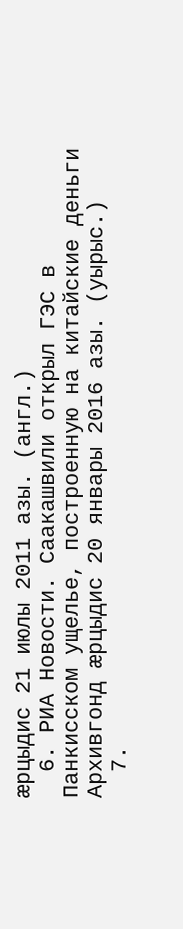æрцыдис 21 июлы 2011 азы. (англ.)
  6. РИА Новости. Саакашвили открыл ГЭС в Панкисском ущелье, построенную на китайские деньги Архивгонд æрцыдис 20 январы 2016 азы. (уырыс.)
  7.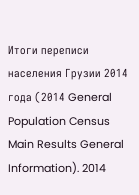Итоги переписи населения Грузии 2014 года (2014 General Population Census Main Results General Information). 2014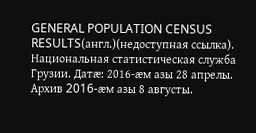GENERAL POPULATION CENSUS RESULTS(англ.)(недоступная ссылка). Национальная статистическая служба Грузии. Датæ: 2016-æм азы 28 апрелы. Архив 2016-æм азы 8 августы.